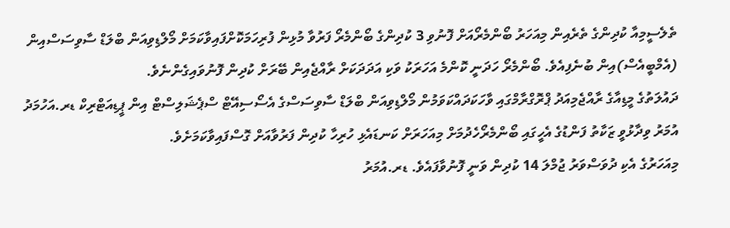ތެލެސީމިއާ ކުދިންގެ ތެރެއިން މިއަހަރު ބޯންމެރޯއަށް ފޮނުވި 3 ކުދިންގެ ބޯންމެރޯ ފަރުވާ މުޅިން ފުރިހަމަކޮށްފައިވާކަމަށް މޯލްޑިވިއަން ބްލަޑް ސާވިސަސްއިން (އެމްބީއެސް)އިން ބުނެފިއެވެ. ބޯންމެރޯ ހަދަނީ ކޮންމެ އަހަރަކު ވަކި އަދަދަކަށް ރާއްޖެއިން ބޭރަށް ކުދިން ފޮނުވައިގެންނެވެ.
ދައުލަތުގެ މީޑިއާގެ ރާއްޖެމިއަދު ޕްރޮގްރާމްގައި ވާހަކަދައްކަވަމުން މޯލްޑިވިއަން ބްލަޑް ސާވިސަސްގެ އެސޯސިއޭޓް ސްޕެޝަލިސްޓް އިން ޕީޑިއަޓްރިކް ޑރ.އަހުމަދު އުމަރު ވިދާޅުވީ ޒަކާތު ފަންޑުގެ އެހީގައި ބޯންމެރޯހެދުމަށް މިއަހަރަށް ކަނޑައެޅި ހުރިހާ ކުދިން ފަރުވާއަށް ގޮސްފައިވާކަމަށެވެ.
މިއަހަރުގެ އެކި ދުވަސްވަރު ޖުމްލަ 14 ކުދިން ވަނީ ފޮނުވާފައެވެ. ޑރ.އުމަރު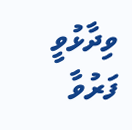ވިދާޅުވީ ފަރުވާ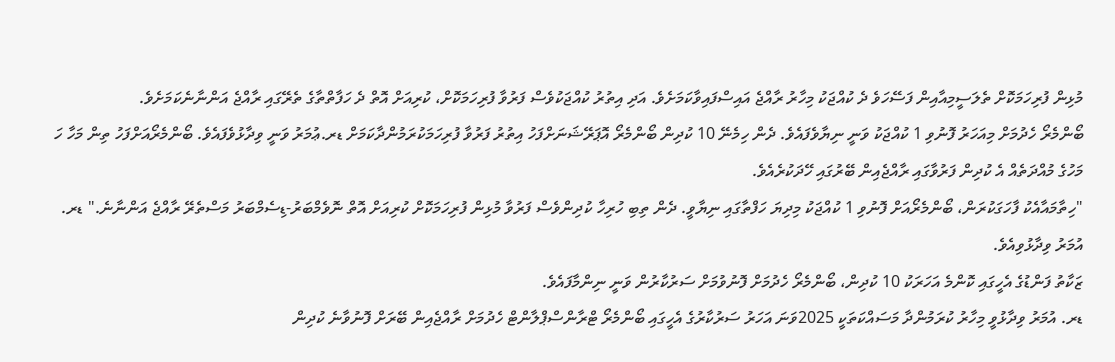މުޅިން ފުރިހަމަކޮށް ތެލަސީމިއާއިން ފަސޭހަވެ ދެ ކުއްޖަކު މިހާރު ރާއްޖެ އައިސްފައިވާކަމަށެވެ. އަދި އިތުރު ކުއްޖަކުވެސް ފަރުވާ ފުރިހަމަކޮށް، ކުރިއަށް އޮތް ދެ ހަފާތްތާގެ ތެރޭގައި ރާއްޖެ އަންނާނެކަމަށެވެ.
ބޯންމެރޯ ހެދުމަށް މިއަހަރު ފޮނުވި 1 ކުއްޖަކު ވަނީ ނިޔާވެފައެވެ. ދެން ހިމެނޭ 10 ކުދިން ބޯންމެރޯ އޮޕަރޭޝަނަށްފަހު އިތުރު ފަރުވާ ފުރިހަމަކުރަމުންދާކަމަށް ޑރ.ޢުމަރު ވަނީ ވިދާޅުވެފައެވެ. ބޯންމެރޯއަށްފަހު ތިން މަހާ ހަ މަހުގެ މުއްދަތެއް އެ ކުދިން ފަރުވާގައި ރާއްޖެއިން ބޭރުގައި ހޭދަކުރެއެވެ.
"ހިތާމައާއެކު ފާހަގަކުރަން، ބޯންމެރޯއަށް ފޮނުވި 1 ކުއްޖަކު މިދިޔަ ހަފްތާގައި ނިޔާވީ. ދެން ތިބި ހުރިހާ ކުދިންވެސް ފަރުވާ މުޅިން ފުރިހަމަކޮށް ކުރިއަށް އޮތް ނޮވެމްބަރު-ޑިސެމްބަރު މަސްތެރޭ ރާއްޖެ އަންނާނެ." ޑރ. އުމަރު ވިދާޅުވިއެވެ.
ޒަކާތު ފަންޑުގެ އެހީގައި ކޮންމެ އަހަރަކު 10 ކުދިން، ބޯންމެރޯ ހެދުމަށް ފޮނުވުމަށް ސަރުކާރުން ވަނީ ނިންމާފައެވެ.
ޑރ. އުމަރު ވިދާޅުވީ މިހާރު ކުރަމުންދާ މަސައްކަތަކީ 2025ވަނަ އަހަރު ސަރުކާރުގެ އެހީގައި ބޯންމެރޯ ޓްރާންސްޕްލާންޓް ހެދުމަށް ރާއްޖެއިން ބޭރަށް ފޮނުވާނެ ކުދިން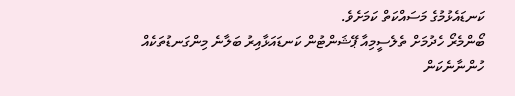ކަނޑައެޅުމުގެ މަސައްކަތް ކަމަށެވެ.
ބޯންމެރޯ ހެދުމަށް ތެލެސީމިއާ ޕޭޝަންޓުން ކަނޑައަޅާއިރު ބަލާނެ މިންގަނޑުތަކެއް ހުންނާނެކަން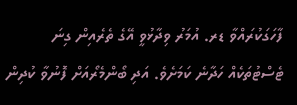ފާހަގަކުރައްވާ ޑރ. އުމަރު ވިދާޅުވީ އޭގެ ތެރެއިން ގިނަ ޓެސްޓުތަކެއް ހަދާނެ ކަމަށެވެ. އަދި ބޯންމެރޯއަށް ފޮނުވާ ކުދިން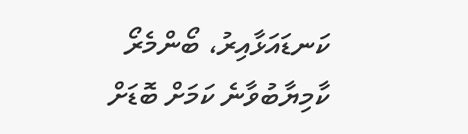ކަނޑައަޅާއިރު، ބޯންމެރޯ ކާމިޔާބުވާނެ ކަމަށް ބޮޑަށް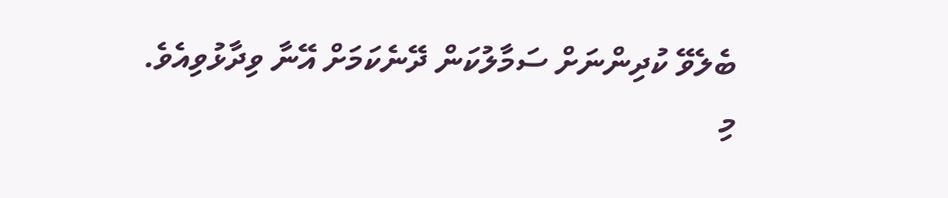ބެލެވޭ ކުދިންނަށް ސަމާލުކަން ދޭނެކަމަށް އޭނާ ވިދާޅުވިއެވެ.
މި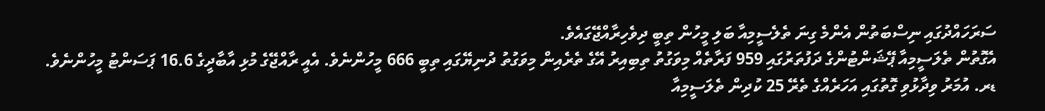ސަރަހައްދުގައި ނިސްބަތުން އެންމެ ގިނަ ތެލެސީމިއާ ބަލި މީހުން ތިބީ ދިވެހިރާއްޖޭގައެވެ.
އެގޮތުން ތެލަސީމިއާ ޕޭޝަންޓުންގެ ދަފުތަރުގައި 959 ފަރާތެއް މިވަގުތު ތިބިއިރު އޭގެ ތެރެއިން މިވަގުތު ދުނިޔޭގައި ތިބީ 666 މީހުންނެވެ. އެއީ ރާއްޖޭގެ މުޅި އާބާދީގެ 16.6 ޕަސަންޓު މީހުންނެވެ.
ޑރ. އުމަރު ވިދާޅުވި ގޮތުގައި އަހަރެއްގެ ތެރޭ 25 ކުދިން ތެލަސީމިއާ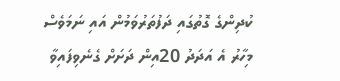ކުދިންގެ ގޮތުގައި ދަފުތަރުވަމުން އައި ނަމަވެސް މިހާރު އެ އަދަދު 20އިން ދަށަށް ގެނެވިފައިވާ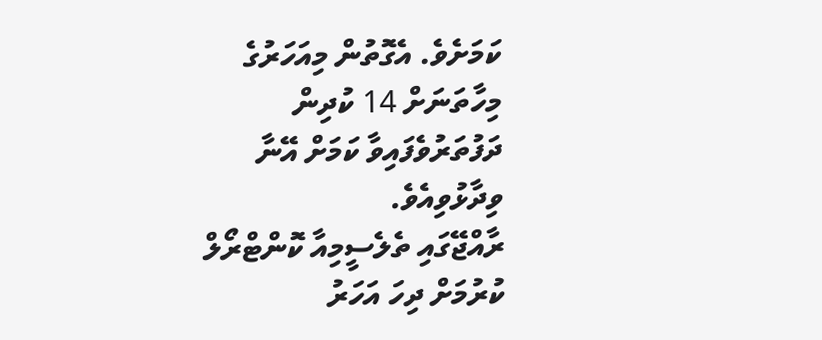ކަމަށެވެ. އެގޮތުން މިއަހަރުގެ މިހާތަނަށް 14 ކުދިން ދަފުތަރުވެފައިވާ ކަމަށް އޭނާ ވިދާޅުވިއެވެ.
ރާއްޖޭގައި ތެލެސީމިއާ ކޮންޓްރޯލް ކުރުމަށް ދިހަ އަހަރު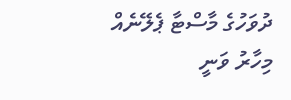ދުވަހުގެ މާސްޓާ ޕެލޭނެއް މިހާރު ވަނީ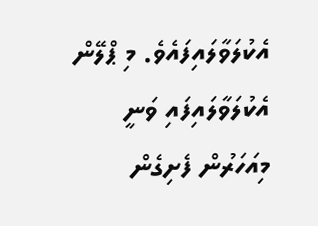އެކުލަވާލައިފައެވެ. މި ޕްލޭން އެކުލަވާލައިފައި ވަނީ މިއަހަރުން ފެށިގެން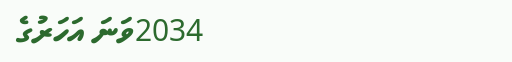2034ވަނަ އަހަރުގެ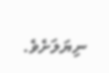ނިޔަލަށެވެ.